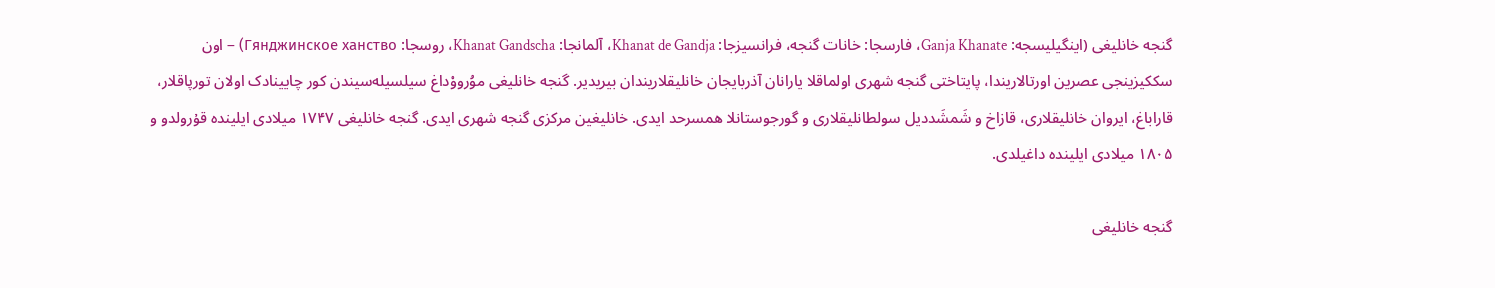گنجه خانلیغی (اینگیلیسجه: Ganja Khanate، فارسجا: خانات گنجه، فرانسیزجا: Khanat de Gandja، آلمانجا: Khanat Gandscha، روسجا: Гянджинское ханство) – اون سککیزینجی عصرین اورتالاریندا، پایتاختی گنجه شهری اولماقلا یارانان آذربایجان خانلیقلاریندان بیریدیر. گنجه خانلیغی موُرووْداغ سیلسیله‌سیندن کور چایینادک اولان تورپاقلار، قاراباغ، ایروان خانلیقلاری، قازاخ و شَمشَددیل سولطانلیقلاری و گورجوستانلا همسرحد ایدی. خانلیغین مرکزی گنجه شهری ایدی. گنجه خانلیغی ۱۷۴۷ میلادی ایلینده قۇرولدو و ۱۸۰۵ میلادی ایلینده داغیلدی.

گنجه خانلیغی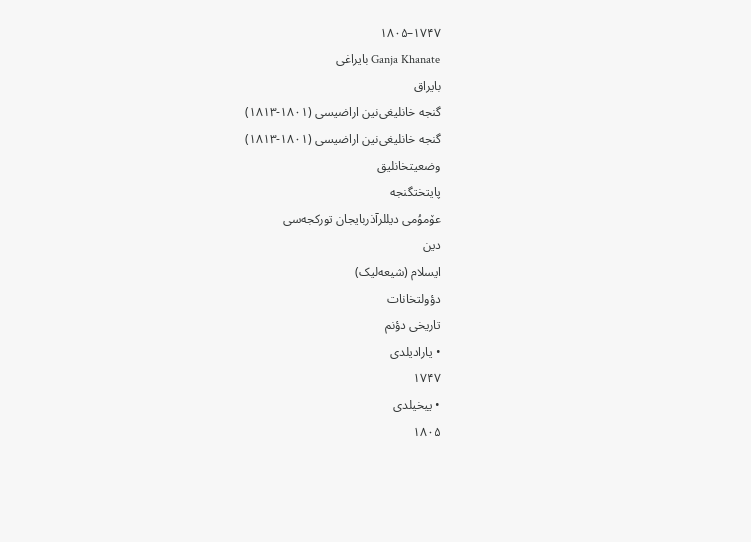۱۷۴۷–۱۸۰۵
Ganja Khanate بایراغی
بایراق
گنجه خانلیغی‌نین اراضیسی (۱۸۰۱-۱۸۱۳)
گنجه خانلیغی‌نین اراضیسی (۱۸۰۱-۱۸۱۳)
وضعیتخانلیق
پایتختگنجه
عۆموُمی دیللرآذربایجان تورکجه‌سی
دین
ایسلام (شیعه‌لیک)
دؤولتخانات
تاریخی دؤنم
• یارادیلدی
۱۷۴۷
• ییخیلدی
۱۸۰۵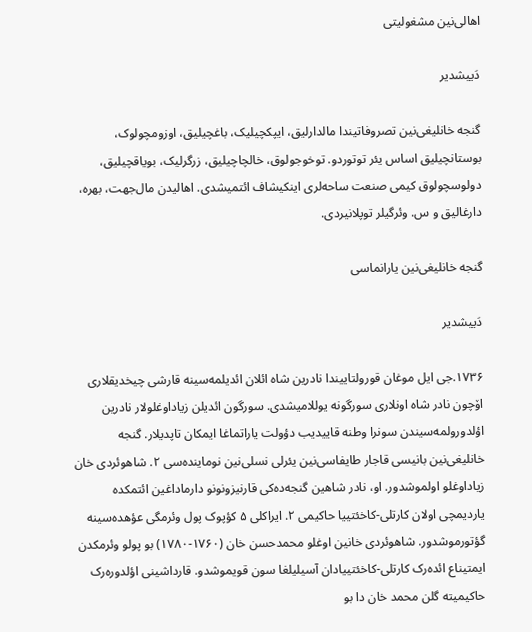اهالی‌نین مشغولیتی

دَییشدیر

گنجه خانلیغی‌نین تصروفاتیندا مالدارلیق، ایپکچیلیک، باغچیلیق، اوزومچولوک، بوستانچیلیق اساس یئر توتوردو. توخوجولوق، خالچاچیلیق، زرگرلیک، بویاقچیلیق، دولوسچولوق کیمی صنعت ساحه‌لری اینکیشاف ائتمیشدی. اهالیدن مال‌جهت، بهره، دارغالیق و س. وئرگیلر توپلانیردی.

گنجه خانلیغی‌نین یارانماسی

دَییشدیر

۱۷۳۶.جی ایل موغان قورولتاییندا نادرین شاه ائلان ائدیلمه‌سینه قارشی چیخدیقلاری اۆچون نادر شاه اونلاری سورگونه یوللامیشدی. سورگون ائدیلن زیاداوغلولار نادرین اؤلدورولمه‌سیندن سونرا وطنه قاییدیب دؤولت یاراتماغا ایمکان تاپدیلار. گنجه خانلیغی‌نین بانیسی قاجار طایفاسی‌نین یئرلی نسلی‌نین نوماینده‌سی ۲. شاهوئردی خان زیاداوغلو اولموشدور. او، نادر شاهین گنجه‌ده‌کی قارنیزونونو دارماداغین ائتمکده یاردیمچی اولان کارتلی-کاخئتییا حاکیمی ۲. ایراکلی ۵ کؤپوک پول وئرمگی عؤهده‌سینه گؤتورموشدور. شاهوئردی خانین اوغلو محمدحسن خان (۱۷۶۰-۱۷۸۰) بو پولو وئرمکدن ایمتیناع ائده‌رک کارتلی-کاخئتییادان آسیلیلغا سون قویموشدو. قارداشینی اؤلدوره‌رک حاکیمیته گلن محمد خان دا بو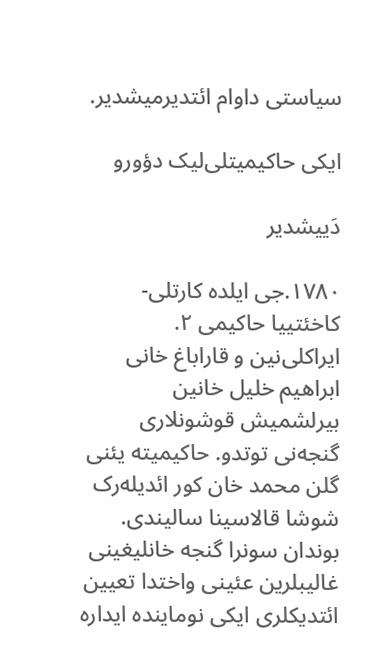سیاستی داوام ائتدیرمیشدیر.

ایکی حاکیمیتلی‌لیک دؤورو

دَییشدیر

۱۷۸۰.جی ایلده کارتلی-کاخئتییا حاکیمی ۲. ایراکلی‌نین و قاراباغ خانی ابراهیم خلیل خانین بیرلشمیش قوشونلاری گنجه‌نی توتدو. حاکیمیته یئنی گلن محمد خان کور ائدیله‌رک شوشا قالاسینا سالیندی. بوندان سونرا گنجه خانلیغینی غالیبلرین عئینی واختدا تعیین ائتدیکلری ایکی نوماینده ایداره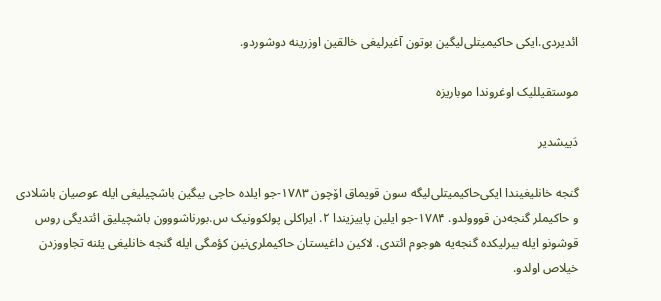ائدیردی.ایکی حاکیمیتلی‌لیگین بوتون آغیرلیغی خالقین اوزرینه دوشوردو.

موستقیللیک اوغروندا موباریزه

دَییشدیر

گنجه خانلیغیندا ایکی‌حاکیمیتلی‌لیگه سون قویماق اۆچون ۱۷۸۳-جو ایلده حاجی بیگین باشچیلیغی ایله عوصیان باشلادی و حاکیملر گنجه‌دن قووولدو. ۱۷۸۴-جو ایلین پاییزیندا ۲. ایراکلی پولکوونیک س.بورناشووون باشچیلیق ائتدیگی روس قوشونو ایله بیرلیکده گنجه‌یه هوجوم ائتدی. لاکین داغیستان حاکیملری‌نین کؤمگی ایله گنجه خانلیغی یئنه تجاووزدن خیلاص اولدو.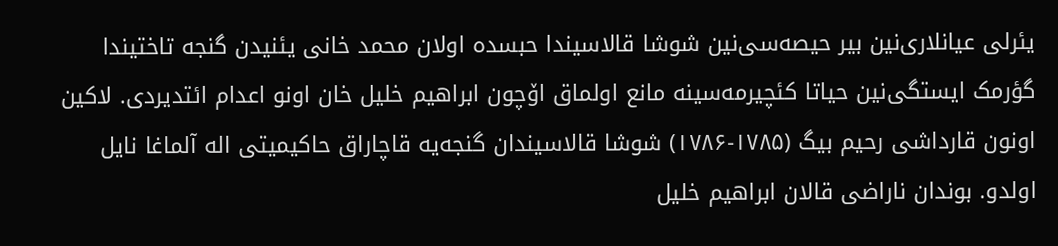یئرلی عیانلاری‌نین بیر حیصه‌سی‌نین شوشا قالاسیندا حبسده اولان محمد خانی یئنیدن گنجه تاختیندا گؤرمک ایستگی‌نین حیاتا کئچیرمه‌سینه مانع اولماق اۆچون ابراهیم خلیل خان اونو اعدام ائتدیردی. لاکین اونون قارداشی رحیم بیگ (۱۷۸۵-۱۷۸۶) شوشا قالاسیندان گنجه‌یه قاچاراق حاکیمیتی اله آلماغا نایل اولدو. بوندان ناراضی قالان ابراهیم خلیل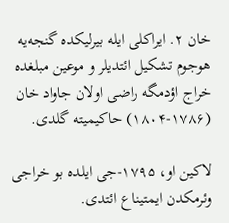خان ۲. ایراکلی ایله بیرلیکده گنجه‌یه هوجوم تشکیل ائتدیلر و موعین مبلغده خراج اؤدمگه راضی اولان جاواد خان (۱۷۸۶-۱۸۰۴) حاکیمیته گلدی.

لاکین او، ۱۷۹۵-جی ایلده بو خراجی وئرمکدن ایمتیناع ائتدی.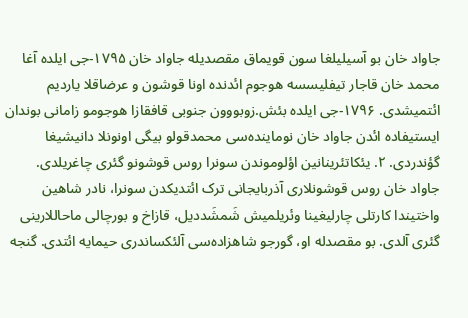جاواد خان بو آسیلیلغا سون قویماق مقصدیله جاواد خان ۱۷۹۵-جی ایلده آغا محمد خان قاجار تیفلیسسه هوجوم ائدنده اونا قوشون و عرضاقلا یاردیم ائتمیشدی. ۱۷۹۶-جی ایلده بئش.زوبووون جنوبی قافقازا هوجومو زامانی بوندان ایستیفاده ائدن جاواد خان نوماینده‌سی محمدقولو بیگی اونونلا دانیشیغا گؤندردی. ۲. یئکاتئرینانین اؤلوموندن سونرا روس قوشونو گئری چاغریلدی. جاواد خان روس قوشونلاری آذربایجانی ترک ائتدیکدن سونرا، نادر شاهین واختیندا کارتلی چارلیغینا وئریلمیش شَمشَددیل، قازاخ و بورچالی ماحاللارینی گئری آلدی. بو مقصدله او، گورجو شاهزاده‌سی آلئکساندری حیمایه ائتدی. گنجه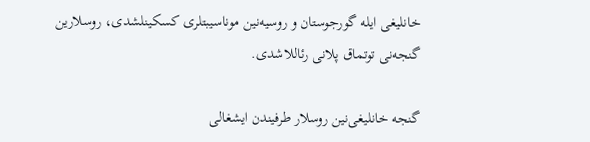خانلیغی ایله گورجوستان و روسیه‌نین موناسیبتلری کسکینلشدی، روسلارین گنجه‌نی توتماق پلانی رئاللاشدی.

گنجه خانلیغی‌نین روسلار طرفیندن ایشغالی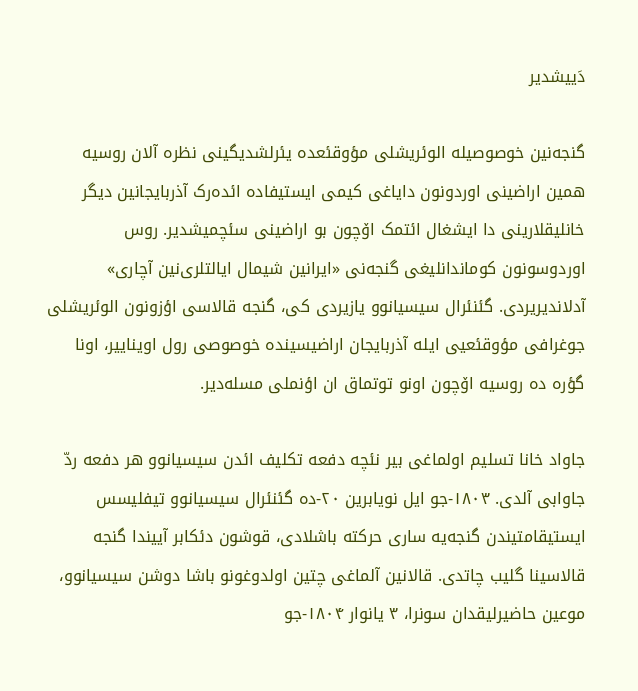دَییشدیر

گنجه‌نین خوصوصیله الوئریشلی مؤوقئعده یئرلشدیگینی نظره آلان روسیه همین اراضینی اوردونون دایاغی کیمی ایستیفاده ائده‌رک آذربایجانین دیگر خانلیقلارینی دا ایشغال ائتمک اۆچون بو اراضینی سئچمیشدیر. روس اوردوسونون کوماندانلیغی گنجه‌نی «ایرانین شیمال ایالتلری‌نین آچاری» آدلاندیریردی. گئنئرال سیسیانوو یازیردی کی، گنجه قالاسی اؤزونون الوئریشلی جوغرافی مؤوقئعیی ایله آذربایجان اراضیسینده خوصوصی رول اویناییر، اونا گؤره ده روسیه اۆچون اونو توتماق ان اؤنملی مسله‌دیر.

جاواد خانا تسلیم اولماغی بیر نئچه دفعه تکلیف ائدن سیسیانوو هر دفعه ردّ جاوابی آلدی. ۱۸۰۳-جو ایل نویابرین ۲۰-ده گئنئرال سیسیانوو تیفلیسس ایستیقامتیندن گنجه‌یه ساری حرکته باشلادی، قوشون دئکابر آییندا گنجه قالاسینا گلیب چاتدی. قالانین آلماغی چتین اولدوغونو باشا دوشن سیسیانوو، موعین حاضیرلیقدان سونرا، ۳ یانوار ۱۸۰۴-جو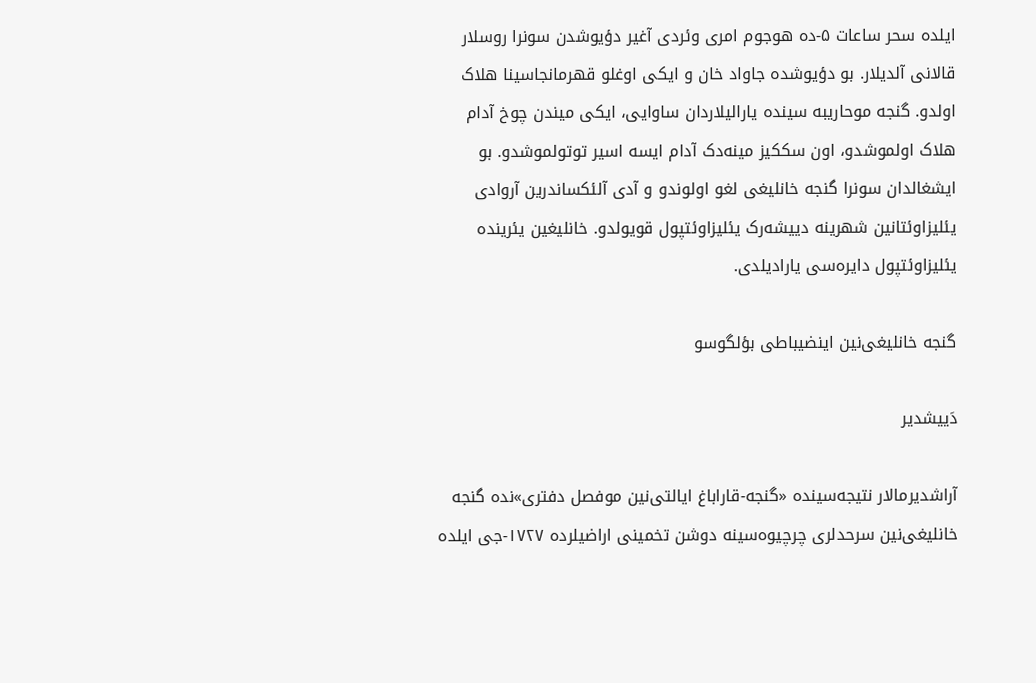ایلده سحر ساعات ۵-ده هوجوم امری وئردی آغیر دؤیوشدن سونرا روسلار قالانی آلدیلار. بو دؤیوشده جاواد خان و ایکی اوغلو قهرمانجاسینا هلاک اولدو. گنجه موحاریبه سینده یارالیلاردان ساوایی، ایکی میندن چوخ آدام هلاک اولموشدو، اون سککیز مینه‌دک آدام ایسه اسیر توتولموشدو. بو ایشغالدان سونرا گنجه خانلیغی لغو اولوندو و آدی آلئکساندرین آروادی یئلیزاوئتانین شهرینه دییشه‌رک یئلیزاوئتپول قویولدو. خانلیغین یئرینده یئلیزاوئتپول دایره‌سی یارادیلدی.

گنجه خانلیغی‌نین اینضیباطی بؤلگوسو

دَییشدیر

آراشدیرمالار نتیجه‌سینده «گنجه-قاراباغ ایالتی‌نین موفصل دفتری»نده گنجه خانلیغی‌نین سرحدلری چرچیوه‌سینه دوشن تخمینی اراضیلرده ۱۷۲۷-جی ایلده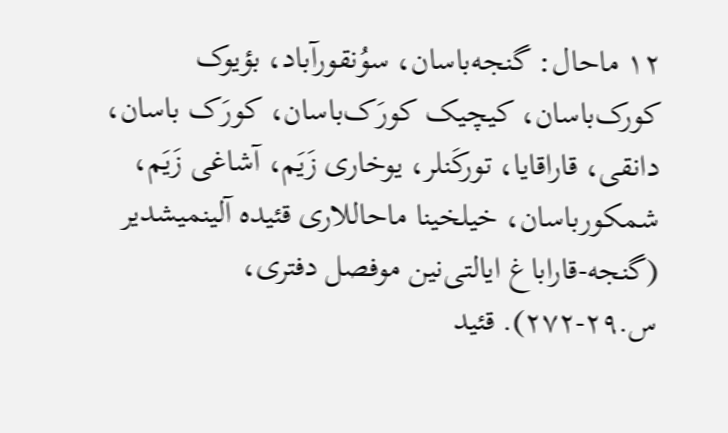۱۲ ماحال: گنجه‌باسان، سوُنقورآباد، بؤیوک کورک‌باسان، کیچیک کورَک‌باسان، کورَک باسان، دانقی، قاراقایا، تورکَنلر، یوخاری زَیَم، آشاغی زَیَم، شمکورباسان، خیلخینا ماحاللاری قئیده آلینمیشدیر (گنجه-قاراباغ ایالتی‌نین موفصل دفتری، س.۲۹-۲۷۲). قئید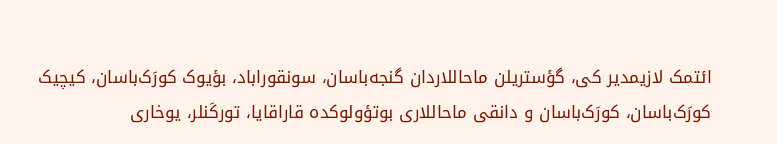ائتمک لازیمدیر کی، گؤستریلن ماحاللاردان گنجه‌باسان، سونقوراباد، بؤیوک کورَک‌باسان، کیچیک کورَک‌باسان، کورَک‌باسان و دانقی ماحاللاری بوتؤولوکده قاراقایا، تورکَنلر، یوخاری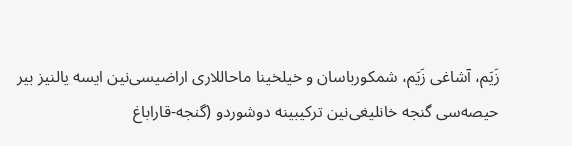زَیَم، آشاغی زَیَم، شمکورباسان و خیلخینا ماحاللاری اراضیسی‌نین ایسه یالنیز بیر حیصه‌سی گنجه خانلیغی‌نین ترکیبینه دوشوردو (گنجه-قاراباغ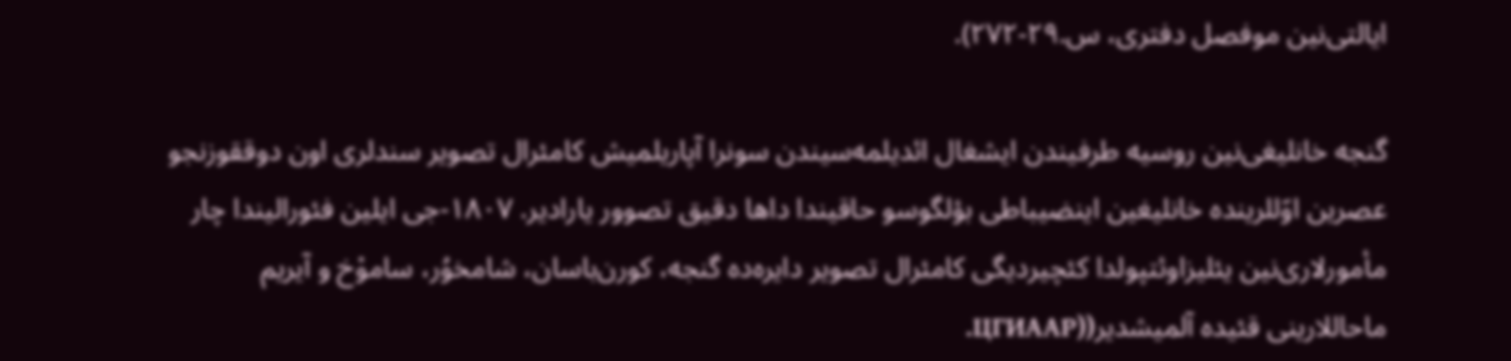ایالتی‌نین موفصل دفتری، س.۲۹-۲۷۲).

گنجه خانلیغی‌نین روسیه طرفیندن ایشغال ائدیلمه‌سیندن سونرا آپاریلمیش کامئرال تصویر سندلری اون دوققوزنجو عصرین اوّللرینده خانلیغین اینضیباطی بؤلگوسو حاقیندا داها دقیق تصوور یارادیر. ۱۸۰۷-جی ایلین فئورالیندا چار مأمورلاری‌نین یئلیزاوئتپولدا کئچیردیگی کامئرال تصویر دایره‌ده گنجه، کورن‌باسان، شامخوُر، ساموْخ و آیریم ماحاللارینی قئیده آلمیشدیر((ЦГИААР.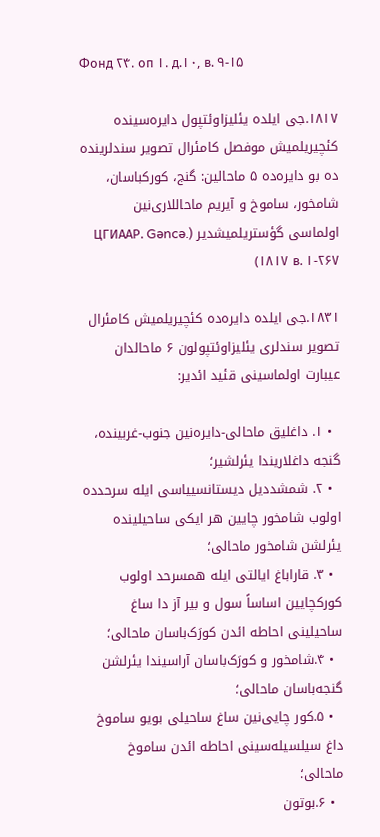Фонд ۲۴. оп ۱. д.۱۰, в. ۹-۱۵

۱۸۱۷.جی ایلده یئلیزاوئتپول دایره‌سینده کئچیریلمیش موفصل کامئرال تصویر سندلرینده ده بو دایره‌ده ۵ ماحالین: گنج، کورکباسان، شامخور، ساموخ و آیریم ماحاللاری‌نین اولماسی گؤستریلمیشدیر (ЦГИААР. Gəncə. ۱۸۱۷ в. ۱-۲۶۷)

۱۸۳۱.جی ایلده دایره‌ده کئچیریلمیش کامئرال تصویر سندلری یئلیزاوئتپولون ۶ ماحالدان عیبارت اولماسینی قئید ائدیر:

  • ۱. داغلیق ماحالی-دایره‌نین جنوب-غربینده، گنجه داغلاریندا یئرلشیر؛
  • ۲. شمشددیل دیستانسییاسی ایله سرحدده اولوب شامخور چایین هر ایکی ساحیلینده یئرلشن شامخور ماحالی؛
  • ۳. قاراباغ ایالتی ایله همسرحد اولوب کورکچایین اساساً سول و بیر آز دا ساغ ساحیلینی احاطه ائدن کورَک‌باسان ماحالی؛
  • ۴.شامخور و کورَک‌باسان آراسیندا یئرلشن گنجه‌باسان ماحالی؛
  • ۵.کور چایی‌نین ساغ ساحیلی بویو ساموخ داغ سیلسیله‌سینی احاطه ائدن ساموخ ماحالی؛
  • ۶.بوتون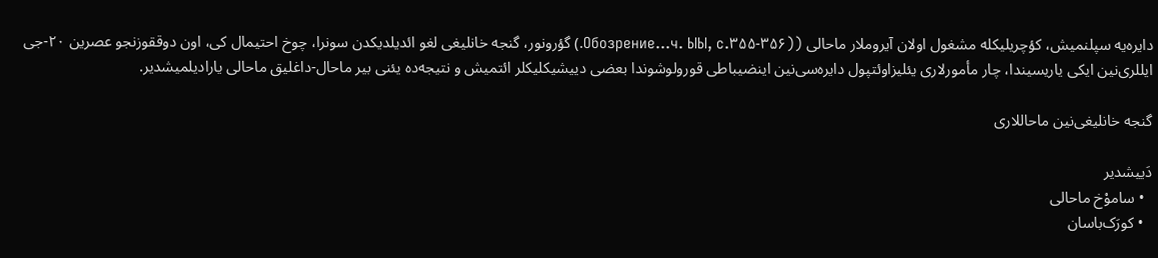دایره‌یه سپلنمیش، کؤچریلیکله مشغول اولان آیروملار ماحالی ((Обозрение…ч. ЫЫ, с.۳۵۵-۳۵۶.) گؤرونور، گنجه خانلیغی لغو ائدیلدیکدن سونرا، چوخ احتیمال کی، اون دوققوزنجو عصرین ۲۰-جی ایللری‌نین ایکی یاریسیندا، چار مأمورلاری یئلیزاوئتپول دایره‌سی‌نین اینضیباطی قورولوشوندا بعضی دییشیکلیکلر ائتمیش و نتیجه‌ده یئنی بیر ماحال-داغلیق ماحالی یارادیلمیشدیر.

گنجه خانلیغی‌نین ماحاللاری

دَییشدیر
  • ساموْخ ماحالی
  • کورَک‌باسان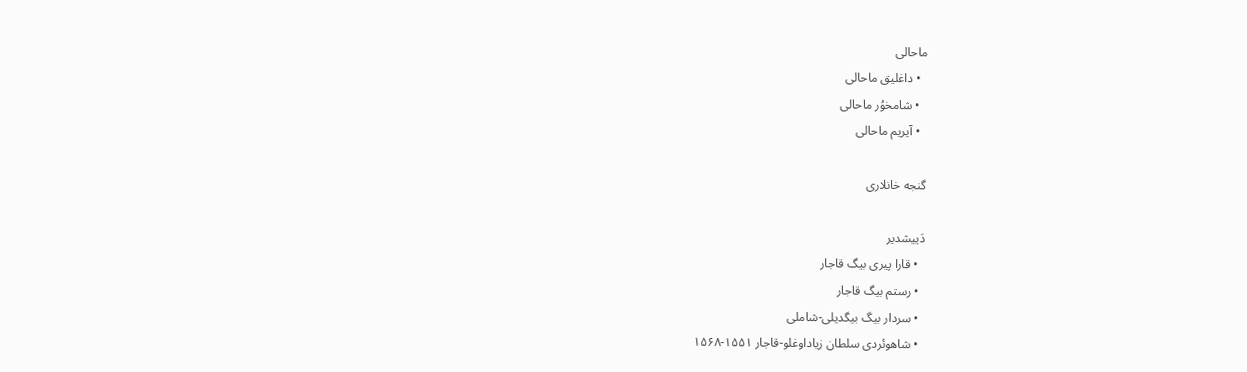ماحالی
  • داغلیق ماحالی
  • شامخوُر ماحالی
  • آیریم ماحالی

گنجه خانلاری

دَییشدیر
  • قارا پیری بیگ قاجار
  • رستم بیگ قاجار
  • سردار بیگ بیگدیلی-شاملی
  • شاهوئردی سلطان زیاداوغلو-قاجار ۱۵۵۱-۱۵۶۸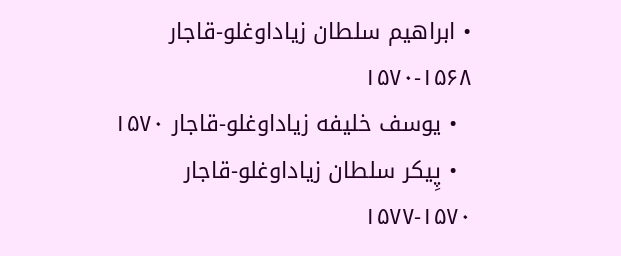• ابراهیم سلطان زیاداوغلو-قاجار ۱۵۶۸-۱۵۷۰
  • یوسف خلیفه زیاداوغلو-قاجار ۱۵۷۰
  • پِیکر سلطان زیاداوغلو-قاجار ۱۵۷۰-۱۵۷۷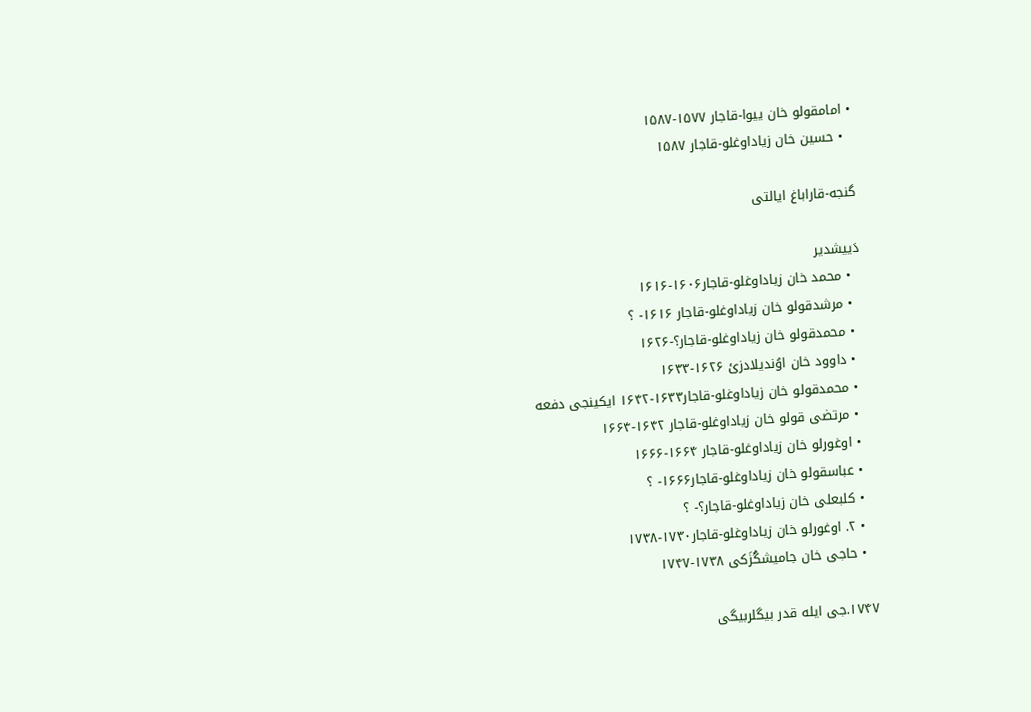• امامقولو خان ییوا-قاجار ۱۵۷۷-۱۵۸۷
  • حسین خان زیاداوغلو-قاجار ۱۵۸۷

گنجه-قاراباغ ایالتی

دَییشدیر
  • محمد خان زیاداوغلو-قاجار۱۶۰۶-۱۶۱۶
  • مرشدقولو خان زیاداوغلو-قاجار ۱۶۱۶- ؟
  • محمدقولو خان زیاداوغلو-قاجار؟-۱۶۲۶
  • داوود خان اوُندیلادزئ ۱۶۲۶-۱۶۳۳
  • محمدقولو خان زیاداوغلو-قاجار۱۶۳۳-۱۶۴۲ ایکینجی دفعه
  • مرتضی قولو خان زیاداوغلو-قاجار ۱۶۴۲-۱۶۶۴
  • اوغورلو خان زیاداوغلو-قاجار ۱۶۶۴-۱۶۶۶
  • عباسقولو خان زیاداوغلو-قاجار۱۶۶۶- ؟
  • کلبعلی خان زیاداوغلو-قاجار؟- ؟
  • ۲. اوغورلو خان زیاداوغلو-قاجار۱۷۳۰-۱۷۳۸
  • حاجی خان جامیشگُزَکی ۱۷۳۸-۱۷۴۷

۱۷۴۷.جی ایله قدر بیگلربیگی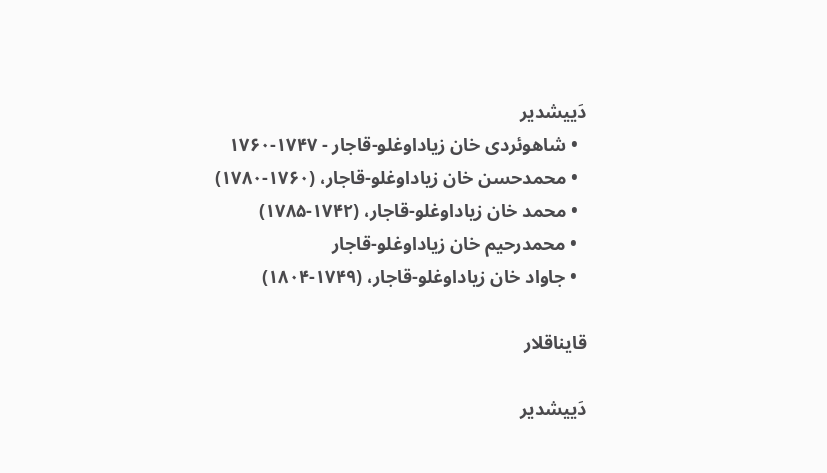دَییشدیر
  • شاهوئردی خان زیاداوغلو-قاجار - ۱۷۴۷-۱۷۶۰
  • محمدحسن خان زیاداوغلو-قاجار، (۱۷۶۰-۱۷۸۰)
  • محمد خان زیاداوغلو-قاجار، (۱۷۴۲-۱۷۸۵)
  • محمدرحیم خان زیاداوغلو-قاجار
  • جاواد خان زیاداوغلو-قاجار، (۱۷۴۹-۱۸۰۴)

قایناقلار

دَییشدیر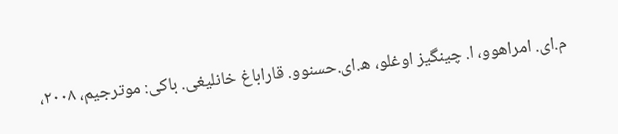م.ای. امراهوو، ا. چینگیز اوغلو، ه.ای.حسنوو. قاراباغ خانلیغی. باکی: موترجیم، ۲۰۰۸،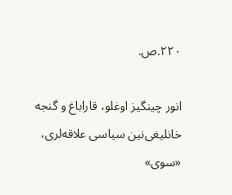۲۲۰.ص.

انور چینگیز اوغلو، قاراباغ و گنجه خانلیغی‌نین سیاسی علاقه‌لری، «سوی»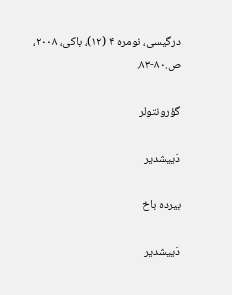درگیسی، نومره ۴ (۱۲)، باکی، ۲۰۰۸، ص.۸۰-۸۳.

گؤرونتولر

دَییشدیر

بیرده باخ

دَییشدیر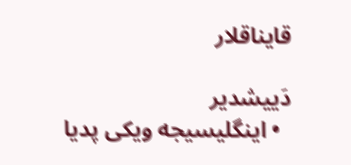قایناقلار

دَییشدیر
  • اینگلیسیجه ویکی پدیا